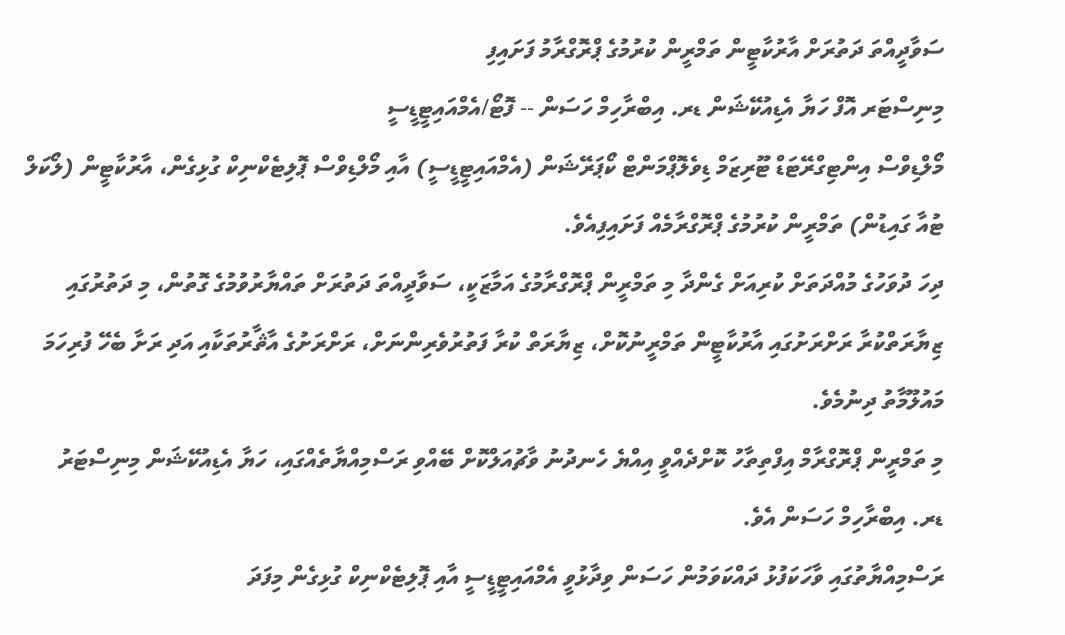ސަވާދީއްތަ ދަތުރަށް އާރުކާޓީން ތަމްރީން ކުރުމުގެ ޕްރޮގްރާމު ފަށައިފި
މިނިސްޓަރ އޮފް ހަޔާ އެޑިއުކޭޝަން ޑރ. އިބްރާހިމް ހަސަން -- ފޮޓޯ/އެމްއައިޓީޑީސީ
މޯލްޑިވްސް އިންޓިގްރޭޓަޑް ޓޫރިޒަމް ޑިވެލޮޕްމަންޓް ކޯޕަރޭޝަން (އެމްއައިޓީޑީސީ) އާއި މޯލްޑިވްސް ޕޮލިޓެކްނިކް ގުޅިގެން، އާރުކާޓީން (ލޯކަލް ޓުއާ ގައިޑުން) ތަމްރީން ކުރުމުގެ ޕްރޮގްރާމެއް ފަށައިފިއެވެ.
ދިހަ ދުވަހުގެ މުއްދަތަށް ކުރިއަށް ގެންދާ މި ތަމްރީން ޕްރޮގްރާމުގެ އަމާޒަކީ، ސަވާދީއްތަ ދަތުރަށް ތައްޔާރުވުމުގެ ގޮތުން، މި ދަތުރުގައި ޒިޔާރަތްކުރާ ރަށްރަށުގައި އާރުކާޓީން ތަމްރީނުކޮށް، ޒިޔާރަތް ކުރާ ފަތުރުވެރިންނަށް، ރަށްރަށުގެ އާޘާރުތަކާއި އަދި ރަށާ ބެހޭ ފުރިހަމަ މައުލޫމާތު ދިނުމެވެ.
މި ތަމްރީން ޕްރޮގްރާމް އިފްތިތާހު ކޮށްދެއްވީ އިއްޔެ ހެނދުނު ވާޗުއަލްކޮށް ބޭއްވި ރަސްމިއްޔާތެއްގައި، ހަޔާ އެޑިއުކޭޝަން މިނިސްޓަރު ޑރ. އިބްރާހިމް ހަސަން އެވެ.
ރަސްމިއްޔާތުގައި ވާހަކަފުޅު ދައްކަވަމުން ހަސަން ވިދާޅުވީ އެމްއައިޓީޑީސީ އާއި ޕޮލިޓެކްނިކް ގުޅިގެން މިފަދަ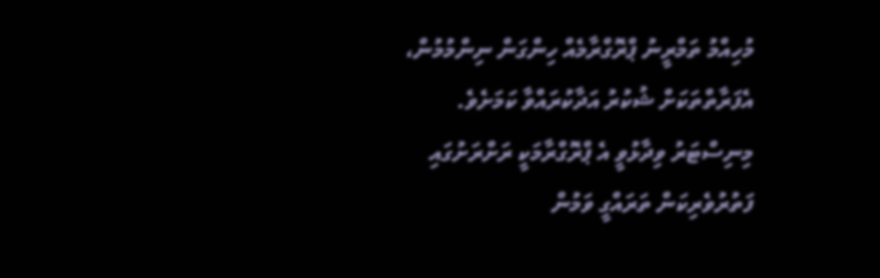މުހިއްމު ތަމްރީނު ޕްރޮގްރާމެއް ހިންގަން ނިންމުމުން، އެފަރާތްތަކަށް ޝުކުރު އަދާކުރައްވާ ކަމަށެވެ.
މިނިސްޓަރު ވިދާޅުވީ އެ ޕްރޮގްރާމަކީ ރަށްރަށުގައި ފަތުރުވެރިކަން ތަރައްގީ ވަމުން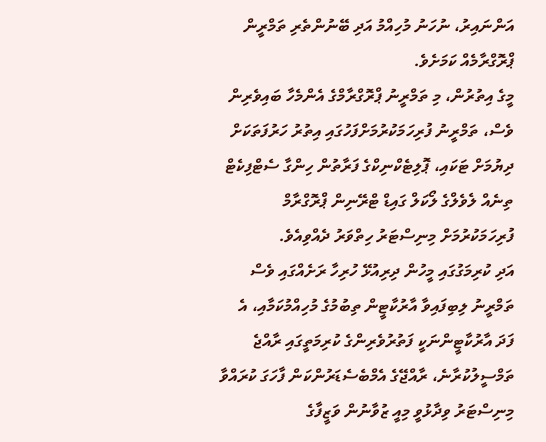އަންނައިރު، ނުހަނު މުހިއްމު އަދި ބޭނުންތެރި ތަމްރީން ޕްރޮގްރާމެއް ކަމަށެވެ.
މީގެ އިތުރުން، މި ތަމްރީނު ޕްރޮގްރާމްގެ އެންމެހާ ބައިވެރިން ވެސް، ތަމްރީނު ފުރިހަމަކުރުމަށްފަހުގައި އިތުރު ހަރުފަތަކަށް ދިޔުމަށް ޓަކައި، ޕޮލިޓެކްނިކްގެ ފަރާތުން ހިންގާ ސެޓްފިކެޓް ތިނެއް ލެވެލްގެ ލޯކަލް ގައިޑް ޓްރޭނިން ޕްރޮގްރާމް ފުރިހަމަކުރުމަށް މިނިސްޓަރު ހިތްވަރު ދެއްވިއެވެ.
އަދި ކުރިމަގުގައި މީހުން ދިރިއުޅޭ ހުރިހާ ރަށެއްގައި ވެސް ތަމްރީނު ލިބިފައިވާ އާރުކާޓީން ތިބުމުގެ މުހިއްމުކަމާއި، އެ ފަދަ އާރުކާޓީންނަކީ ފަތުރުވެރިންގެ ކުރިމަތީގައި ރާއްޖެ ތަމްސީލުކުރާނެ، ރާއްޖޭގެ އެމްބެސެޑަރުންކަން ފާހަގަ ކުރައްވާ މިނިސްޓަރު ވިދާޅުވީ މިއީ ޒުވާނުން ވަޒީފާގެ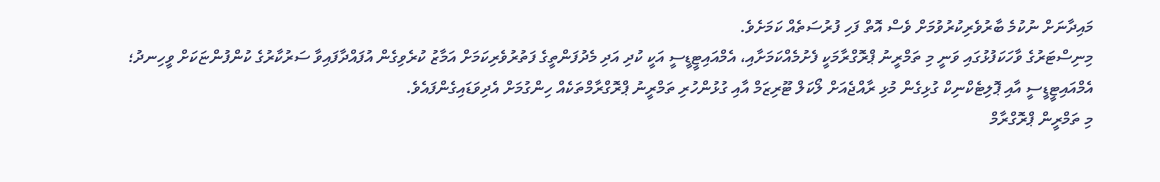މައިދާނަށް ނުކުމެ ބާރުވެރިކުރުވުމަށް ވެސް އޮތް ފަހި ފުރުސަތެއް ކަމަށެވެ.
މިނިސްޓަރުގެ ވާހަކަފުޅުގައި ވަނީ މި ތަމްރީނު ޕްރޮގްރާމަކީ ފެށުމެއްކަމަށާއި، އެމްއައިޓީޑީސީ އަކީ ކުދި އަދި މެދުފަންތީގެ ފަތުރުވެރިކަމަށް އަމާޒު ކުރެވިގެން އުފައްދާފައިވާ ސަރުކާރުގެ ކުންފުންޏަކަށް ވީހިނދު؛ އެމްއައިޓީޑީސީ އާއި ޕޮލިޓެކްނިކް ގުޅިގެން މުޅި ރާއްޖެއަށް ލޯކަލް ޓޫރިޒަމް އާއި ގުޅުންހުރި ތަމްރީނު ޕްރޮގްރާމްތަކެއް ހިންގުމަށް އެދިވަޑައިގެންފައެވެ.
މި ތަމްރީން ޕްރޮގްރާމް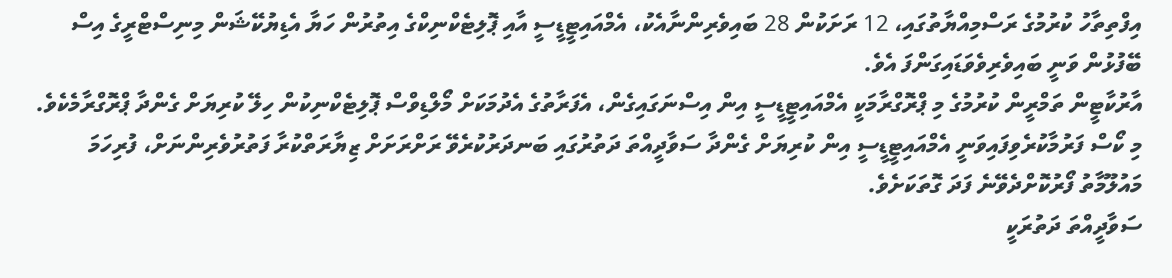އިފްތިތާހު ކުރުމުގެ ރަސްމިއްޔާތުގައި، 12 ރަށަކުން 28 ބައިވެރިންނާއެކު، އެމްއައިޓީޑީސީ އާއި ޕޮލިޓެކްނިކްގެ އިތުރުން ހަޔާ އެޑިޔުކޭޝަން މިނިސްޓްރީގެ އިސް ބޭފުޅުން ވަނީ ބައިވެރިވެވަޑައިގަންފަ އެވެ.
އާރުކާޓީން ތަމްރީން ކުރުމުގެ މި ޕްރޮގްރާމަކީ އެމްއައިޓީޑީސީ އިން އިސްނަގައިގެން، އެފަރާތުގެ އެދުމަކަށް މޯލްޑިވްސް ޕޮލިޓެކްނިކުން ހިލޭ ކުރިޔަށް ގެންދާ ޕްރޮގްރާމެކެވެ.
މި ކޯސް ފަރުމާކުރެވިފައިވަނީ އެމްއައިޓީޑީސީ އިން ކުރިޔަށް ގެންދާ ސަވާދީއްތަ ދަތުރުގައި ބަނދަރުކުރެވޭ ރަށްރަށަށް ޒިޔާރަތްކުރާ ފަތުރުވެރިންނަށް، ފުރިހަމަ މައުލޫމާތު ފޯރުކޮށްދެވޭނެ ފަދަ ގޮތަކަށެވެ.
ސަވާދީއްތަ ދަތުރަކީ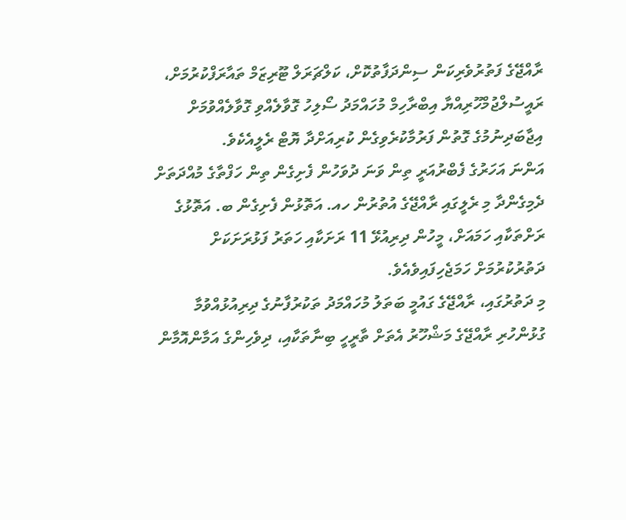ރާއްޖޭގެ ފަތުރުވެރިކަން ސިންދަފާތުކޮށް، ކަލްޗަރަލް ޓޫރިޒަމް ތައާރަފްކުރުމަށް، ރައީސުލްޖުމްހޫރިއްޔާ އިބްރާހިމް މުހައްމަދު ސޯލިހު ގޮވާލެއްވި ގޮވާލެއްވުމަށް އިޖާބަދިނުމުގެ ގޮތުން ފަރުމާކުރެވިގެން ކުރިއަށްދާ ޔޮޓް ރެލީއެކެވެ.
އަންނަ އަހަރުގެ ފެބްރުއަރީ ތިން ވަނަ ދުވަހުން ފެށިގެން ތިން ހަފްތާގެ މުއްދަތަށް ދެމިގެންދާ މި ރެލީގައި ރާއްޖޭގެ އުތުރުން ހއ. އަތޮޅުން ފެށިގެން ބ. އަތޮޅުގެ ރަށްތަކާއި ހަމައަށް، މީހުން ދިރިއުޅޭ 11 ރަށަކާއި ހަތަރު ފަޅުރަށަކަށް ދަތުރުކުރުމަށް ހަމަޖެހިފައިވެއެވެ.
މި ދަތުރުގައި، ރާއްޖޭގެ ގައުމީ ބަތަލު މުހައްމަދު ތަކުރުފާނުގެ ދިރިއުޅުއްވުމާ ގުޅުންހުރި ރާއްޖޭގެ މަޝްހޫރު އެތަށް ތާރީހީ ބިނާތަކާއި، ދިވެހިންގެ އަމާންއޮމާން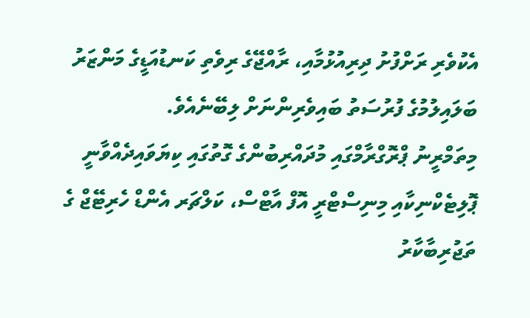އެކުވެރި ރަށްފުށު ދިރިއުޅުމާއި، ރާއްޖޭގެ ރިވެތި ކަނޑުއަޑީގެ މަންޒަރު ބަލައިލުމުގެ ފުރުސަތު ބައިވެރިންނަށް ލިބޭނެއެވެ.
މިތަމްރީނު ޕްރޮގްރާމްގައި މުދައްރިބުންގެ ގޮތުގައި ކިޔަވައިދެއްވާނީ ޕޮލިޓެކްނިކާއި މިނިސްޓްރީ އޮފް އާޓްސް، ކަލްޗަރ އެންޑް ހެރިޓޭޖް ގެ ތަޖުރިބާކާރު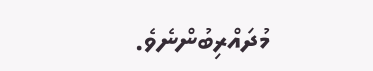މުދައްރިބުންނެވެ.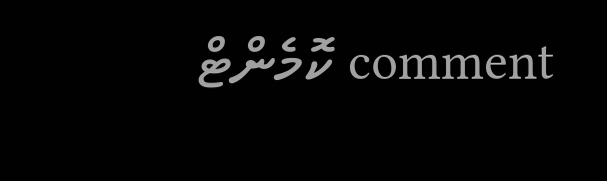comment ކޮމެންޓް